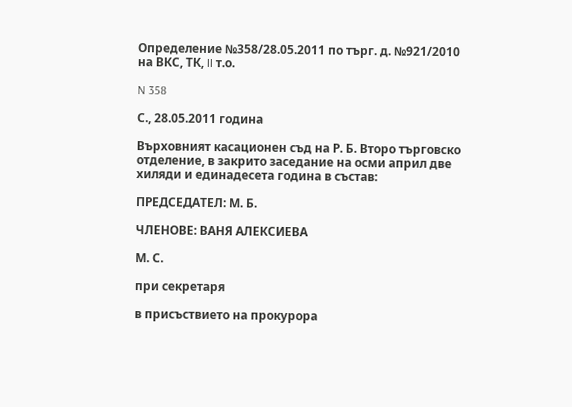Определение №358/28.05.2011 по търг. д. №921/2010 на ВКС, ТК, II т.о.

N 358

С., 28.05.2011 година

Върховният касационен съд на Р. Б. Второ търговско отделение, в закрито заседание на осми април две хиляди и единадесета година в състав:

ПРЕДСЕДАТЕЛ: М. Б.

ЧЛЕНОВЕ: ВАНЯ АЛЕКСИЕВА

М. С.

при секретаря

в присъствието на прокурора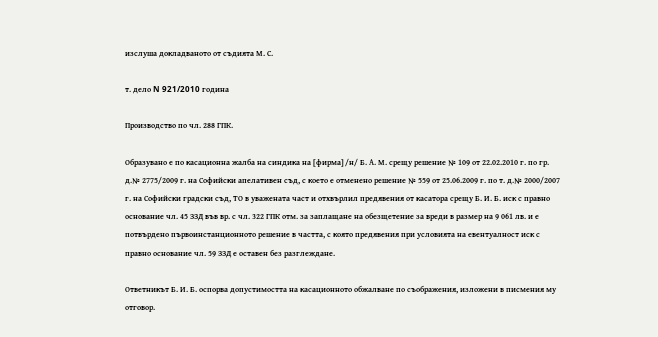изслуша докладваното от съдията М. С.

т. дело N 921/2010 година

Производство по чл. 288 ГПК.

Образувано е по касационна жалба на синдика на [фирма] /н/ Б. А. М. срещу решение № 109 от 22.02.2010 г. по гр. д.№ 2775/2009 г. на Софийски апелативен съд, с което е отменено решение № 559 от 25.06.2009 г. по т. д.№ 2000/2007 г. на Софийски градски съд, ТО в уважената част и отхвърлил предявения от касатора срещу Б. И. Б. иск с правно основание чл. 45 ЗЗД във вр. с чл. 322 ГПК отм. за заплащане на обезщетение за вреди в размер на 9 061 лв. и е потвърдено първоинстанционното решение в частта, с която предявения при условията на евентуалност иск с правно основание чл. 59 ЗЗД е оставен без разглеждане.

Ответникът Б. И. Б. оспорва допустимостта на касационното обжалване по съображения, изложени в писмения му отговор.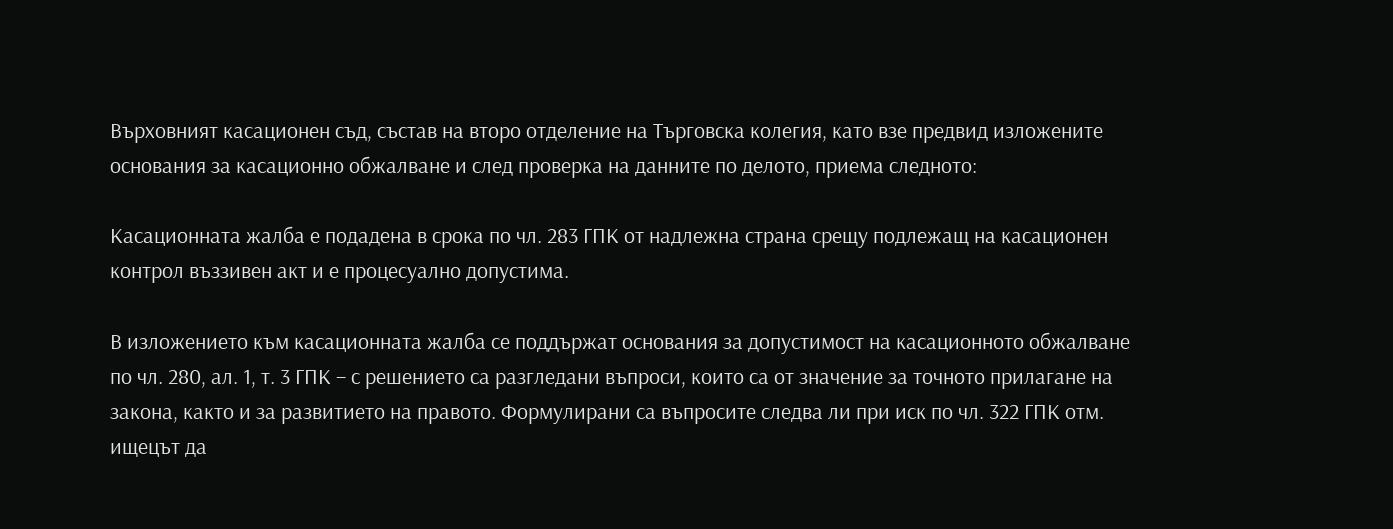Върховният касационен съд, състав на второ отделение на Търговска колегия, като взе предвид изложените основания за касационно обжалване и след проверка на данните по делото, приема следното:

Касационната жалба е подадена в срока по чл. 283 ГПК от надлежна страна срещу подлежащ на касационен контрол въззивен акт и е процесуално допустима.

В изложението към касационната жалба се поддържат основания за допустимост на касационното обжалване по чл. 280, ал. 1, т. 3 ГПК – с решението са разгледани въпроси, които са от значение за точното прилагане на закона, както и за развитието на правото. Формулирани са въпросите следва ли при иск по чл. 322 ГПК отм. ищецът да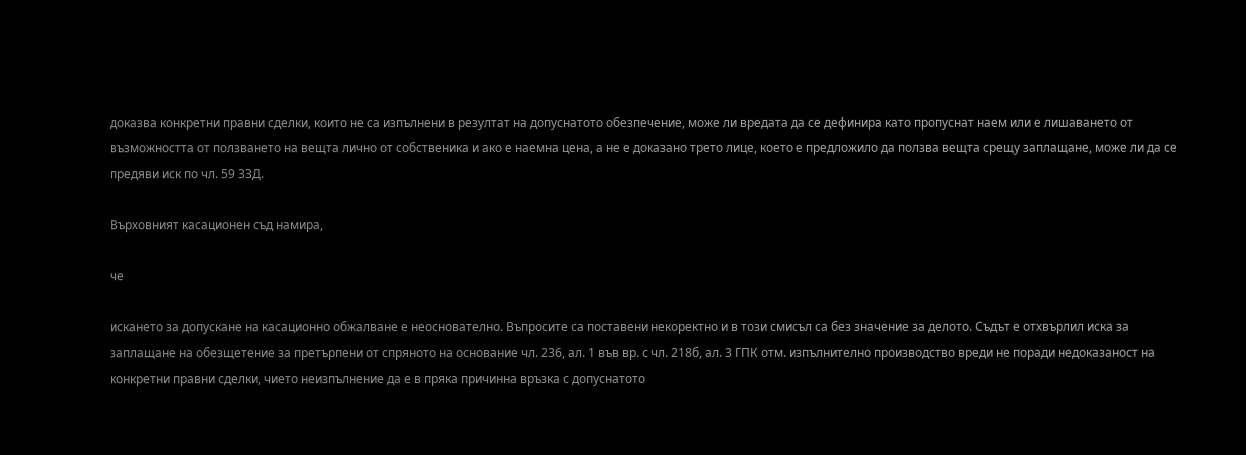доказва конкретни правни сделки, които не са изпълнени в резултат на допуснатото обезпечение, може ли вредата да се дефинира като пропуснат наем или е лишаването от възможността от ползването на вещта лично от собственика и ако е наемна цена, а не е доказано трето лице, което е предложило да ползва вещта срещу заплащане, може ли да се предяви иск по чл. 59 ЗЗД.

Върховният касационен съд намира,

че

искането за допускане на касационно обжалване е неоснователно. Въпросите са поставени некоректно и в този смисъл са без значение за делото. Съдът е отхвърлил иска за заплащане на обезщетение за претърпени от спряното на основание чл. 236, ал. 1 във вр. с чл. 218б, ал. 3 ГПК отм. изпълнително производство вреди не поради недоказаност на конкретни правни сделки, чието неизпълнение да е в пряка причинна връзка с допуснатото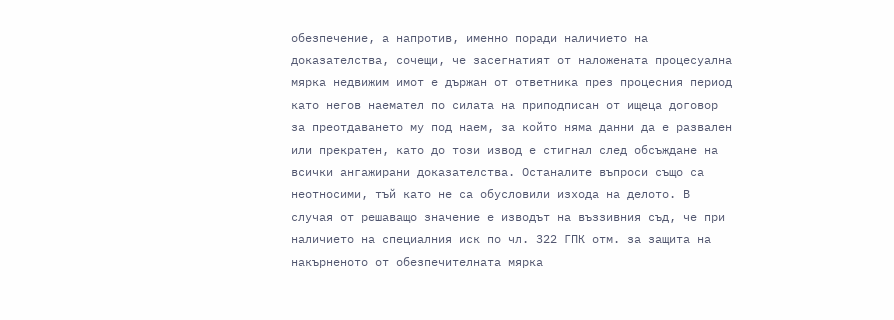обезпечение, а напротив, именно поради наличието на доказателства, сочещи, че засегнатият от наложената процесуална мярка недвижим имот е държан от ответника през процесния период като негов наемател по силата на приподписан от ищеца договор за преотдаването му под наем, за който няма данни да е развален или прекратен, като до този извод е стигнал след обсъждане на всички ангажирани доказателства. Останалите въпроси също са неотносими, тъй като не са обусловили изхода на делото. В случая от решаващо значение е изводът на въззивния съд, че при наличието на специалния иск по чл. 322 ГПК отм. за защита на накърненото от обезпечителната мярка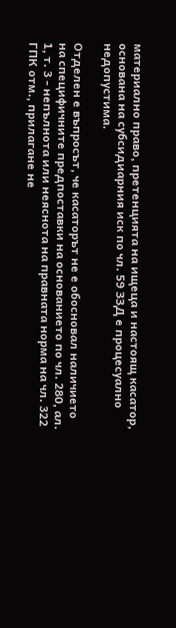материално право, претенцията на ищеца и настоящ касатор, основана на субсидиарния иск по чл. 59 ЗЗД е процесуално недопустима.

Отделен е въпросът, че касаторът не е обосновал наличието на специфичните предпоставки на основанието по чл. 280, ал. 1, т. 3 - непълнота или неяснота на правната норма на чл. 322 ГПК отм., прилагане не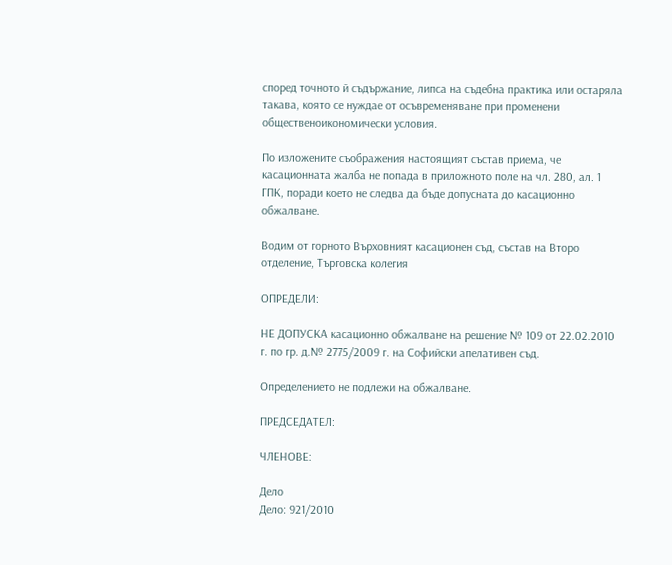според точното й съдържание, липса на съдебна практика или остаряла такава, която се нуждае от осъвременяване при променени общественоикономически условия.

По изложените съображения настоящият състав приема, че касационната жалба не попада в приложното поле на чл. 280, ал. 1 ГПК, поради което не следва да бъде допусната до касационно обжалване.

Водим от горното Върховният касационен съд, състав на Второ отделение, Търговска колегия

ОПРЕДЕЛИ:

НЕ ДОПУСКА касационно обжалване на решение № 109 от 22.02.2010 г. по гр. д.№ 2775/2009 г. на Софийски апелативен съд.

Определението не подлежи на обжалване.

ПРЕДСЕДАТЕЛ:

ЧЛЕНОВЕ:

Дело
Дело: 921/2010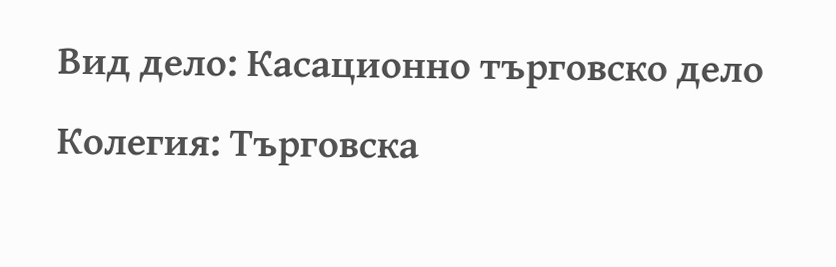Вид дело: Касационно търговско дело
Колегия: Търговска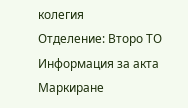колегия
Отделение: Второ ТО
Информация за акта
Маркиране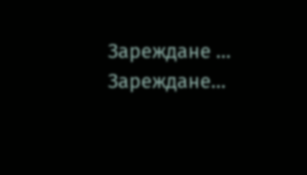Зареждане ...
Зареждане...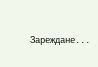Зареждане...